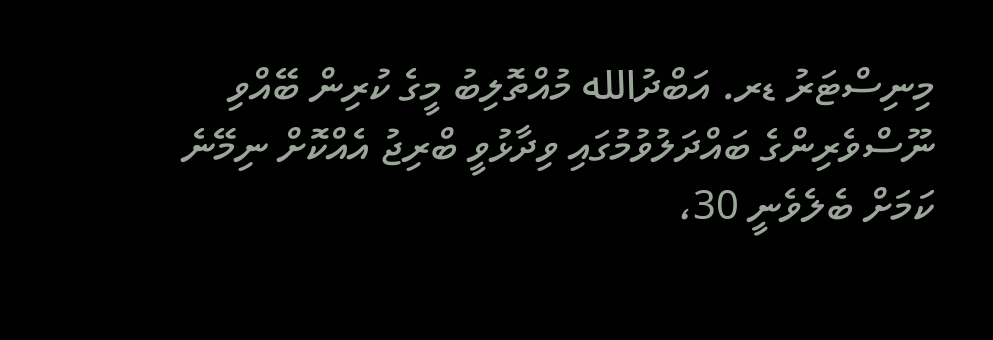މިނިސްޓަރު ޑރ. އަބްދުالله މުއްތޮލިބު މީގެ ކުރިން ބޭއްވި ނޫސްވެރިންގެ ބައްދަލުވުމުގައި ވިދާޅުވީ ބްރިޖު އެއްކޮށް ނިމޭނެ ކަމަށް ބެލެވެނީ 30،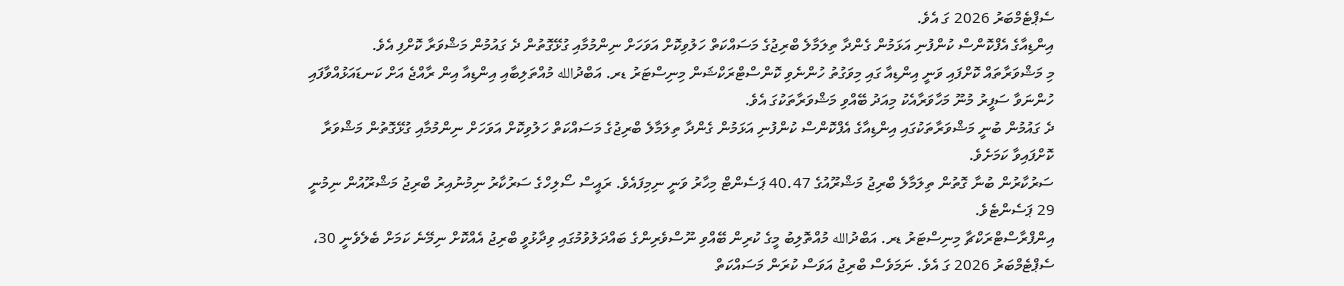ސެޕްޓެމްބަރު 2026 ގަ އެވެ.
އިންޑިއާގެ އެފްކޮންސް ކުންފުނި އަޅަމުން ގެންދާ ތިލަމާލެ ބްރިޖުގެ މަސައްކަތް ހަލުވިކޮށް އަވަހަށް ނިންމުމާއި ގުޅޭގޮތުން ދެ ގައުމުން މަޝްވަރާ ކޮށްފި އެވެ.
މި މަޝްވަރާތައް ކޮށްފައި ވަނީ އިންޑިއާ ގައި މިވަގުތު ހުންނެވި ކޮންސްޓްރަކްޝަން މިނިސްޓަރު ޑރ. އަބްދުالله މުއްތަލިބާއި އިންޑިއާ އިން ރާއްޖެ އަށް ކަނޑައަޅުއްވާފައި ހުންނަވާ ސަފީރު މުނޫ މަހާވަރާއެކު މިއަދު ބޭއްވި މަޝްވަރާތަކުގަ އެވެ.
ދެ ގައުމުން ބުނީ މަޝްވަރާތަކުގައި އިންޑިއާގެ އެފްކޮންސް ކުންފުނި އަޅަމުން ގެންދާ ތިލަމާލެ ބްރިޖުގެ މަސައްކަތް ހަލުވިކޮށް އަވަހަށް ނިންމުމާއި ގުޅޭގޮތުން މަޝްވަރާ ކޮށްފައިވާ ކަމަށެވެ.
ސަރުކާރުން ބުނާ ގޮތުން ތިލަމާލެ ބްރިޖު މަޝްރޫއުގެ 40.47 ޕަސެންޓް މިހާރު ވަނީ ނިމިފައެވެ. ރައީސް ސޯލިހްގެ ސަރުކާރު ނިމުނުއިރު ބްރިޖު މަޝްރޫއުން ނިމުނީ 29 ޕަސެންޓެވެ.
އިންފްރާސްޓްރަކްޗާ މިނިސްޓަރު ޑރ. އަބްދުالله މުއްތޮލިބު މީގެ ކުރިން ބޭއްވި ނޫސްވެރިންގެ ބައްދަލުވުމުގައި ވިދާޅުވީ ބްރިޖު އެއްކޮށް ނިމޭނެ ކަމަށް ބެލެވެނީ 30، ސެޕްޓެމްބަރު 2026 ގަ އެވެ. ނަމަވެސް ބްރިޖު އަވަސް ކުރަން މަސައްކަތް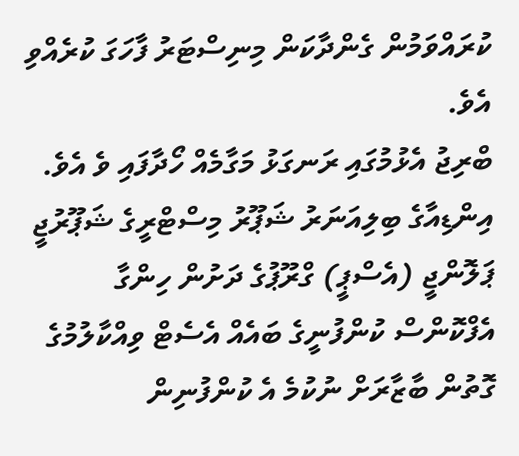ކުރައްވަމުން ގެންދާކަން މިނިސްޓަރު ފާހަގަ ކުރެއްވި އެވެ.
ބްރިޖު އެޅުމުގައި ރަނގަޅު މަގާމެއް ހޯދާފައި ވެ އެވެ. އިންޑިއާގެ ބިލިއަނަރު ޝަޕޫރު މިސްޓްރީގެ ޝަޕޫރުޖީ ޕަލޮންޖީ (އެސްޕީ) ގްރޫޕުގެ ދަށުން ހިންގާ އެފްކޮންސް ކުންފުނީގެ ބައެއް އެސެޓް ވިއްކާލުމުގެ ގޮތުން ބާޒާރަށް ނުކުމެ އެ ކުންފުނިން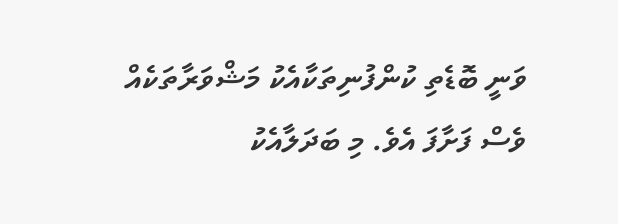ވަނީ ބޮޑެތި ކުންފުނިތަކާއެކު މަޝްވަރާތަކެއް ވެސް ފަށާފަ އެވެ. މި ބަދަލާއެކު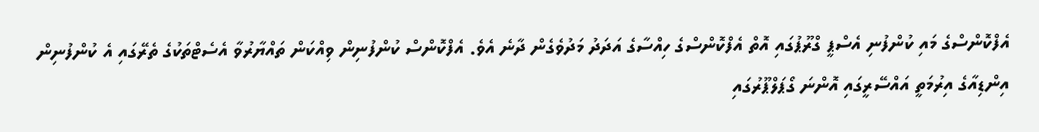އެފްކޮންސްގެ މައި ކުންފުނި އެސްޕީ ގްރޫޕުގައި އޮތް އެފްކޮންސްގެ ހިއްސާގެ އަދަދު މަދުވެގެން ދާނެ އެވެ. އެފްކޮންސް ކުންފުނިން ވިއްކަން ތައްޔާރުވާ އެސެޓްތަކުގެ ތެރޭގައި އެ ކުންފުނިން އިންޑިއާގެ އިރުމަތީ އައްސޭރީގައި އޮންނަ ގޯޕަލްޕޫރުގައި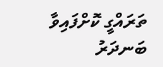ތަރައްގީ ކޮށްފައިވާ ބަނދަރު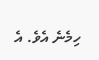ހިމެނެ އެވެ. އެ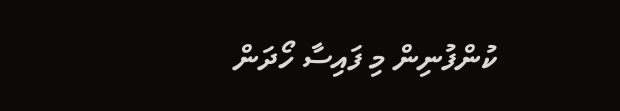ކުންފުނިން މި ފައިސާ ހޯދަން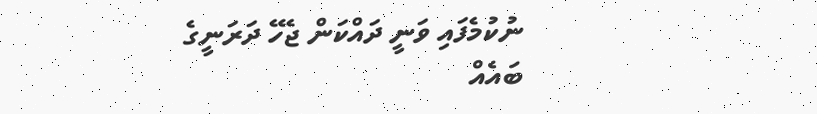ނުކުމެފައި ވަނީ ދައްކަން ޖެހޭ ދަރަނީގެ ބައެއް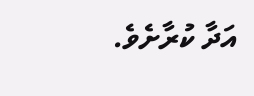އަދާ ކުރާށެވެ.